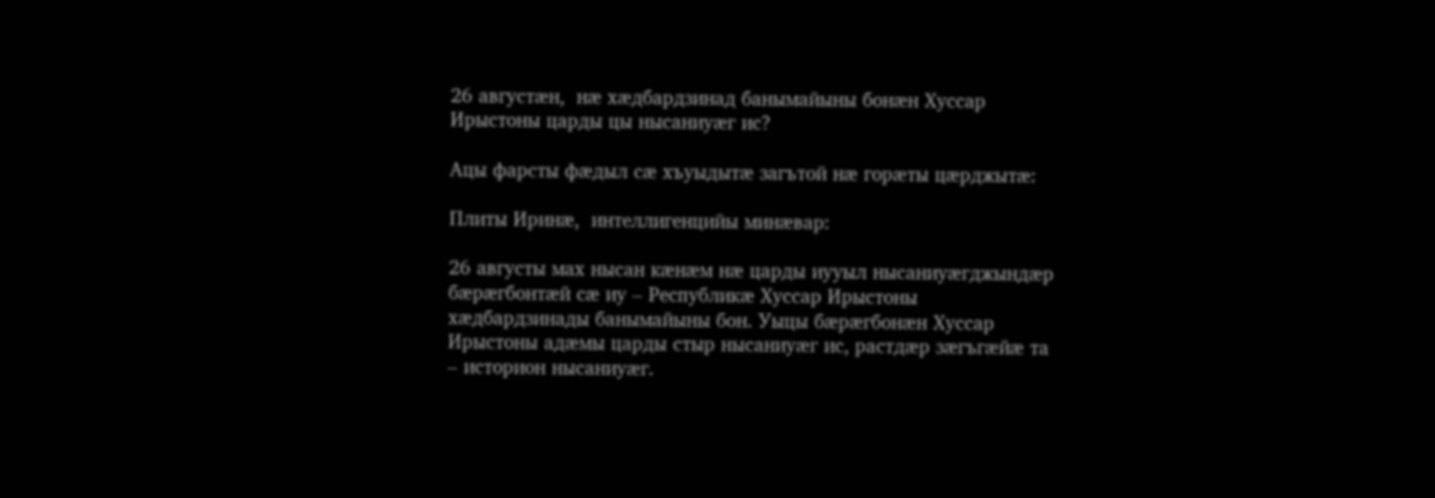26 августæн,  нæ хæдбардзинад банымайыны бонæн Хуссар Ирыстоны царды цы нысаниуæг ис?

Ацы фарсты фæдыл сæ хъуыдытæ загътой нæ горæты цæрджытæ:

Плиты Иринæ,  интеллигенцийы минæвар:

26 августы мах нысан кæнæм нæ царды иууыл нысаниуæгджындæр бæрæгбонтæй сæ иу – Республикæ Хуссар Ирыстоны хæдбардзинады банымайыны бон. Уыцы бæрæгбонæн Хуссар Ирыстоны адæмы царды стыр нысаниуæг ис, растдæр зæгъгæйæ та – историон нысаниуæг.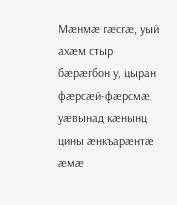Мæнмæ гæсгæ, уый ахæм стыр бæрæгбон у, цыран фæрсæй-фæрсмæ уæвынад кæнынц цины æнкъарæнтæ æмæ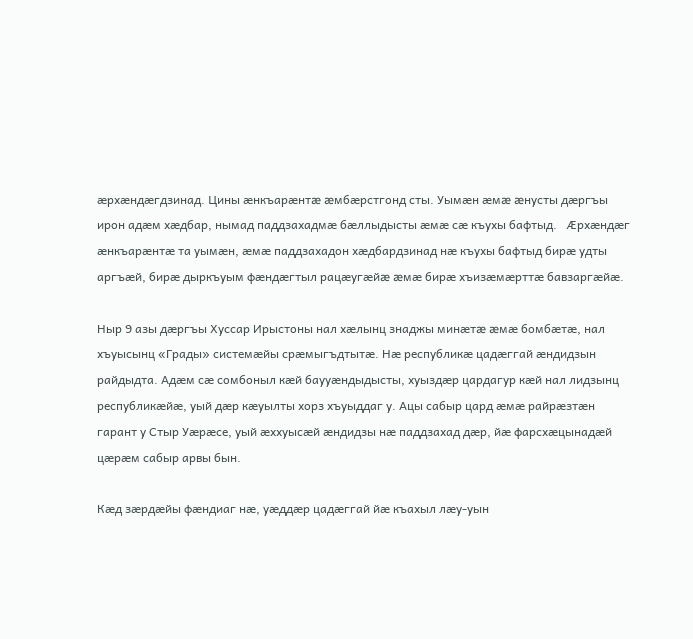æрхæндæгдзинад. Цины æнкъарæнтæ æмбæрстгонд сты. Уымæн æмæ æнусты дæргъы ирон адæм хæдбар, нымад паддзахадмæ бæллыдысты æмæ сæ къухы бафтыд.   Æрхæндæг æнкъарæнтæ та уымæн, æмæ паддзахадон хæдбардзинад нæ къухы бафтыд бирæ удты аргъæй, бирæ дыркъуым фæндæгтыл рацæугæйæ æмæ бирæ хъизæмæрттæ бавзаргæйæ.

Ныр 9 азы дæргъы Хуссар Ирыстоны нал хæлынц знаджы минæтæ æмæ бомбæтæ, нал хъуысынц «Грады» системæйы срæмыгъдтытæ. Нæ республикæ цадæггай æндидзын райдыдта. Адæм сæ сомбоныл кæй баууæндыдысты, хуыздæр цардагур кæй нал лидзынц республикæйæ, уый дæр кæуылты хорз хъуыддаг у. Ацы сабыр цард æмæ райрæзтæн гарант у Стыр Уæрæсе, уый æххуысæй æндидзы нæ паддзахад дæр, йæ фарсхæцынадæй цæрæм сабыр арвы бын.

Кæд зæрдæйы фæндиаг нæ, уæддæр цадæггай йæ къахыл лæу-уын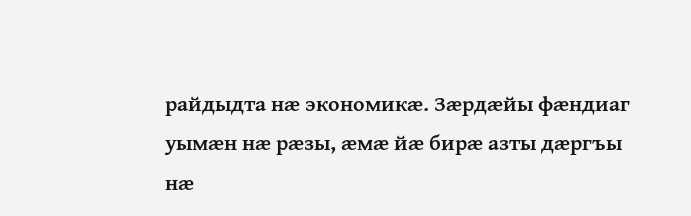райдыдта нæ экономикæ. Зæрдæйы фæндиаг уымæн нæ рæзы, æмæ йæ бирæ азты дæргъы нæ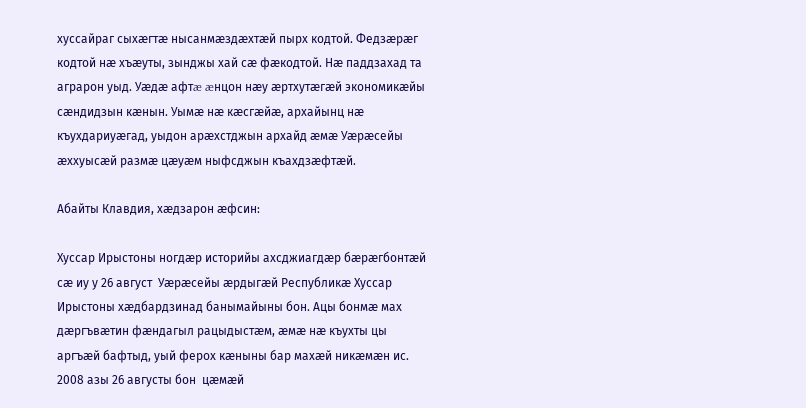хуссайраг сыхæгтæ нысанмæздæхтæй пырх кодтой. Федзæрæг кодтой нæ хъæуты, зынджы хай сæ фæкодтой. Нæ паддзахад та аграрон уыд. Уæдæ афтæ æнцон нæу æртхутæгæй экономикæйы сæндидзын кæнын. Уымæ нæ кæсгæйæ, архайынц нæ къухдариуæгад, уыдон арæхстджын архайд æмæ Уæрæсейы æххуысæй размæ цæуæм ныфсджын къахдзæфтæй.

Абайты Клавдия, хæдзарон æфсин:

Хуссар Ирыстоны ногдæр историйы ахсджиагдæр бæрæгбонтæй сæ иу у 26 август  Уæрæсейы æрдыгæй Республикæ Хуссар Ирыстоны хæдбардзинад банымайыны бон. Ацы бонмæ мах дæргъвæтин фæндагыл рацыдыстæм, æмæ нæ къухты цы аргъæй бафтыд, уый ферох кæныны бар махæй никæмæн ис. 2008 азы 26 августы бон  цæмæй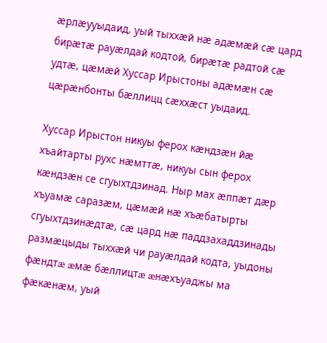æрлæууыдаид, уый тыххæй нæ адæмæй сæ цард бирæтæ рауæлдай кодтой, бирæтæ радтой сæ удтæ, цæмæй Хуссар Ирыстоны адæмæн сæ цæрæнбонты бæллицц сæххæст уыдаид.

Хуссар Ирыстон никуы ферох кæндзæн йæ хъайтарты рухс нæмттæ, никуы сын ферох кæндзæн се сгуыхтдзинад. Ныр мах æппæт дæр хъуамæ саразæм, цæмæй нæ хъæбатырты сгуыхтдзинæдтæ, сæ цард нæ паддзахаддзинады размæцыды тыххæй чи рауæлдай кодта, уыдоны фæндтæ æмæ бæллицтæ æнæхъуаджы ма фæкæнæм, уый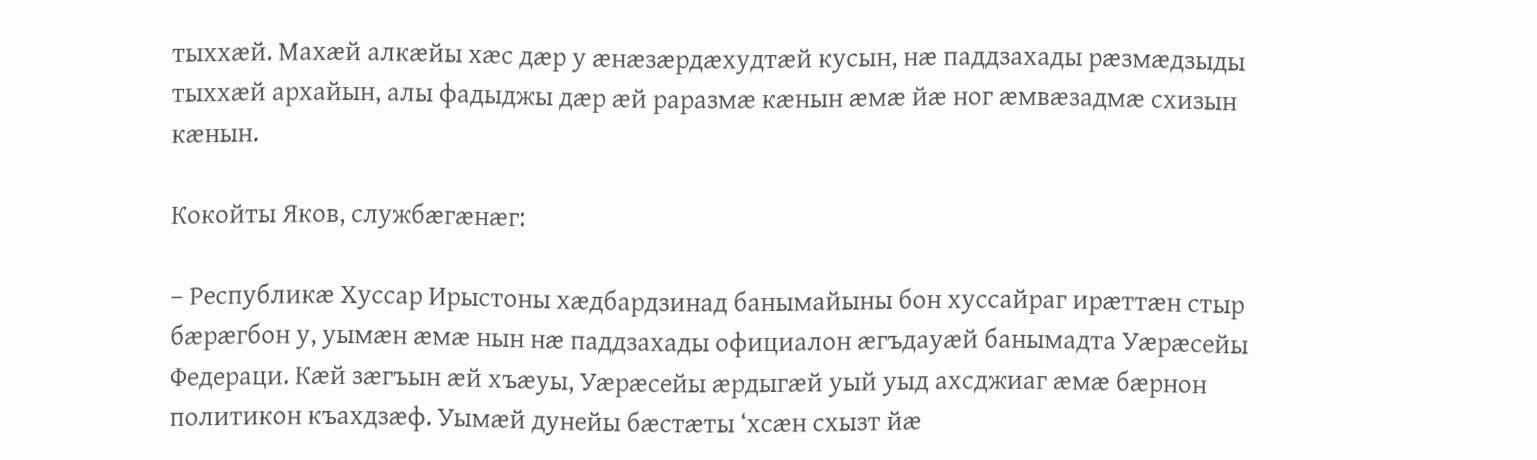тыххæй. Махæй алкæйы хæс дæр у æнæзæрдæхудтæй кусын, нæ паддзахады рæзмæдзыды тыххæй архайын, алы фадыджы дæр æй раразмæ кæнын æмæ йæ ног æмвæзадмæ схизын кæнын.

Кокойты Яков, службæгæнæг:

– Республикæ Хуссар Ирыстоны хæдбардзинад банымайыны бон хуссайраг ирæттæн стыр бæрæгбон у, уымæн æмæ нын нæ паддзахады официалон æгъдауæй банымадта Уæрæсейы Федераци. Кæй зæгъын æй хъæуы, Уæрæсейы æрдыгæй уый уыд ахсджиаг æмæ бæрнон политикон къахдзæф. Уымæй дунейы бæстæты ‘хсæн схызт йæ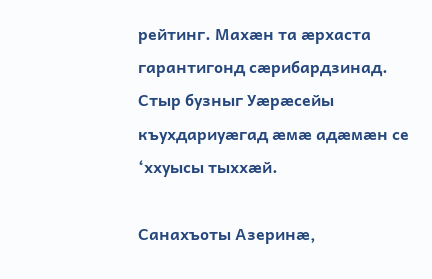рейтинг. Махæн та æрхаста гарантигонд сæрибардзинад. Стыр бузныг Уæрæсейы къухдариуæгад æмæ адæмæн се ‘ххуысы тыххæй.

Санахъоты Азеринæ,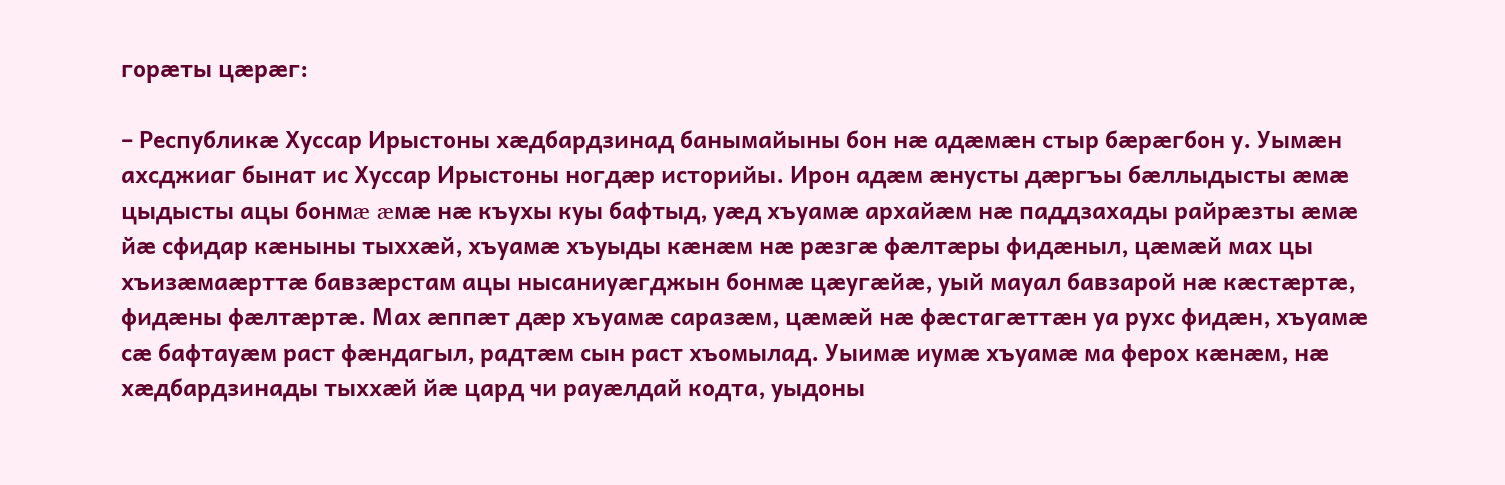горæты цæрæг:

– Республикæ Хуссар Ирыстоны хæдбардзинад банымайыны бон нæ адæмæн стыр бæрæгбон у. Уымæн ахсджиаг бынат ис Хуссар Ирыстоны ногдæр историйы. Ирон адæм æнусты дæргъы бæллыдысты æмæ цыдысты ацы бонмæ æмæ нæ къухы куы бафтыд, уæд хъуамæ архайæм нæ паддзахады райрæзты æмæ йæ сфидар кæныны тыххæй, хъуамæ хъуыды кæнæм нæ рæзгæ фæлтæры фидæныл, цæмæй мах цы хъизæмаæрттæ бавзæрстам ацы нысаниуæгджын бонмæ цæугæйæ, уый мауал бавзарой нæ кæстæртæ, фидæны фæлтæртæ. Мах æппæт дæр хъуамæ саразæм, цæмæй нæ фæстагæттæн уа рухс фидæн, хъуамæ сæ бафтауæм раст фæндагыл, радтæм сын раст хъомылад. Уыимæ иумæ хъуамæ ма ферох кæнæм, нæ хæдбардзинады тыххæй йæ цард чи рауæлдай кодта, уыдоны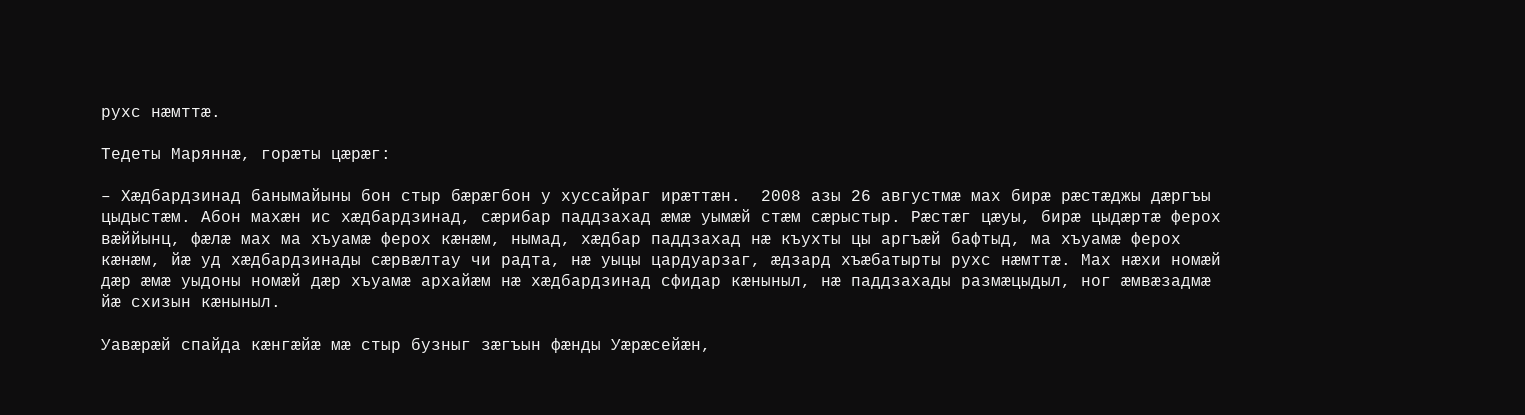рухс нæмттæ.

Тедеты Маряннæ, горæты цæрæг:

– Хæдбардзинад банымайыны бон стыр бæрæгбон у хуссайраг ирæттæн.  2008 азы 26 августмæ мах бирæ рæстæджы дæргъы цыдыстæм. Абон махæн ис хæдбардзинад, сæрибар паддзахад æмæ уымæй стæм сæрыстыр. Рæстæг цæуы, бирæ цыдæртæ ферох вæййынц, фæлæ мах ма хъуамæ ферох кæнæм, нымад, хæдбар паддзахад нæ къухты цы аргъæй бафтыд, ма хъуамæ ферох кæнæм, йæ уд хæдбардзинады сæрвæлтау чи радта, нæ уыцы цардуарзаг, æдзард хъæбатырты рухс нæмттæ. Мах нæхи номæй дæр æмæ уыдоны номæй дæр хъуамæ архайæм нæ хæдбардзинад сфидар кæныныл, нæ паддзахады размæцыдыл, ног æмвæзадмæ йæ схизын кæныныл.

Уавæрæй спайда кæнгæйæ мæ стыр бузныг зæгъын фæнды Уæрæсейæн,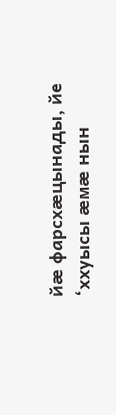йæ фарсхæцынады, йе ‘ххуысы æмæ нын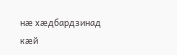нæ хæдбардзинад кæй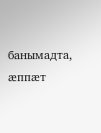банымадта, æппæт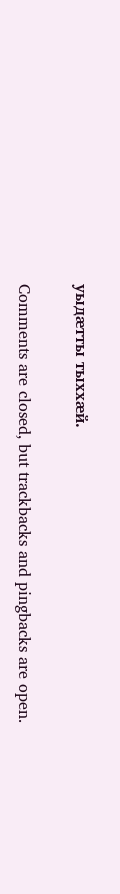уыдæтты тыххæй.

Comments are closed, but trackbacks and pingbacks are open.